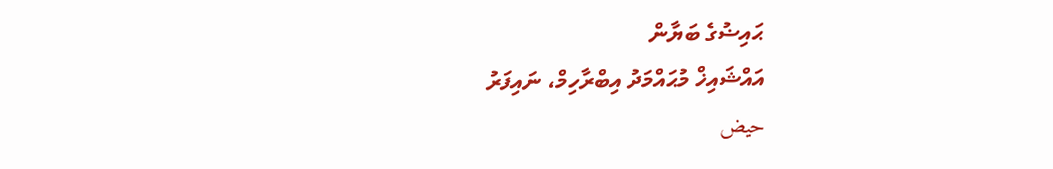ޙައިޟުގެ ބަޔާން
އައްޝައިޚް މުޙައްމަދު އިބްރާހިމް، ނައިފަރު
حيض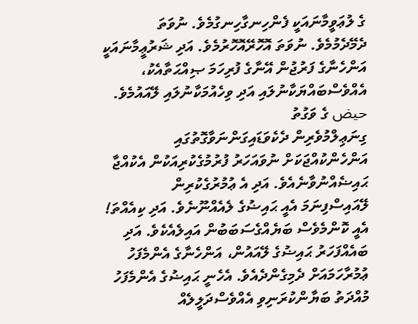ގެ ލުޢަވީމާނައަކީ ފެންހިނގާހިނގުމެވެ. ނުވަތަ ދެމޭދެމުމެވެ. ނުވަތަ އޮހޮރޭއޮހޮރުމެވެ. އަދި ޝަރުޢީމާނައަކީ އަންހެނާގެ ފަރުޖުން އޭނާގެ ފުރިހަމަ ޞިއްޙަތާއެކު، އެއްވެސްބައްޔަކާނުލައި އަދި ވިހެއުމަކާނުލައި ލޭއައުމެވެ.
حيض ގެ ވަގުތު
ގިނަޢިލްމުވެރިން ދެކެވަޑައިގަންނަވާގޮތުގައި އަންހެންކުއްޖަކަށް ނުވައަހަރު ފުރުމުގެކުރިއަކުން އެކުއްޖާ ޙައިޟެއްނުވާނެއެވެ. އަދި އެ ޢުމުރުގެކުރިން ލޭއައިސްފިނަމަ އެއީ ޙައިޟުގެ ލެއެއްނޫނެވެ. އަދި ކިއެއްތަ! އެއީ ކޮންމެވެސް ބަޔެއްގެސަބަބުން އައިލެއެކެވެ. އަދި ބައެއްފަހަރު ޙައިޟުގެ ލޭއައުން، އަންހެނާގެ އެންމެފަހު ޢުމުރާހަމައަށް ދެމިގެންދެއެވެ. އެހެނީ ޙައިޟުގެ އެންމެފަހު މުއްދަތު ބަޔާންކުރަނިވި އެއްވެސްދަލީލެއް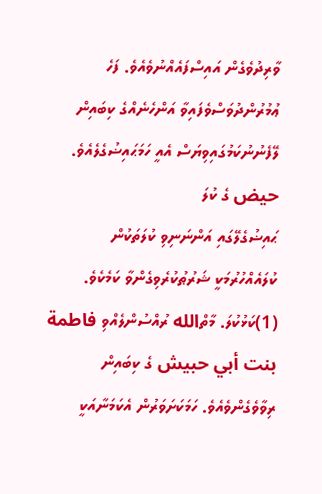ވާރިދުވެގެން އައިސްފައެއްނުވެއެވެ. ފަހެ ޢުމުރުންދުވަސްވެފައިވާ އަންހެނެއްގެ ކިބައިން ލޭފެނުނުކަމުގައިވިޔަސް އެއީ ހަމަޙައިޟުގެލެއެވެ.
حيض ގެ ކުލަ
ޙައިޟުގެލޭގައި އަންނަނިވި ކުލަތަކުން ކުލައެއްހުރުމަކީ ޝަރުޠުކުރެވިގެންވާ ކަމެކެވެ.
(1)ކަޅުކުލަ. މާތްالله ރުއްސުންލެއްވި فاطمة بنت أبي حبيش ގެ ކިބައިން ރިވާވެގެންވެއެވެ. ހަމަކަށަވަރުން އެކަމަނާއަކީ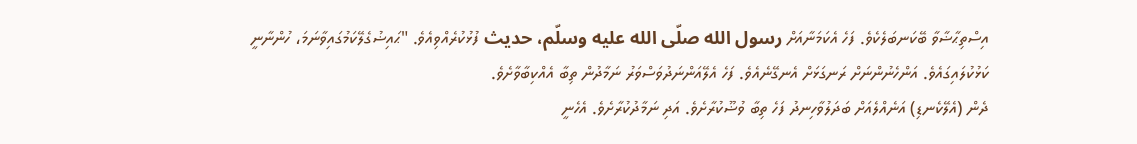އިސްތިޙާޟާވާ ބޭކަނބަލެކެވެ. ފަހެ އެކަމަނާއަށް رسول الله صلّى الله عليه وسلّم، حديث ފުޅުކުރެއްވިއެވެ. "ޙައިޟުގެލޭކަމުގައިވާނަމަ، ހުންނާނީ ކަޅުކުލައިގައެވެ. އަންހެނުންނަށް ރަނގަޅަށް އެނގޭނެއެވެ. ފަހެ އެލޭއަންނަދުވަސްވަރު ނަމާދުން ތިބާ އެއްކިބާވާށެވެ.
ދެން (އެލޭކެނޑި) އަނެއްލެއަށް ބަދަލުވާހިނދު ފަހެ ތިބާ ވުޟޫކުރާށެވެ. އަދި ނަމާދުކުރާށެވެ. އެހެނީ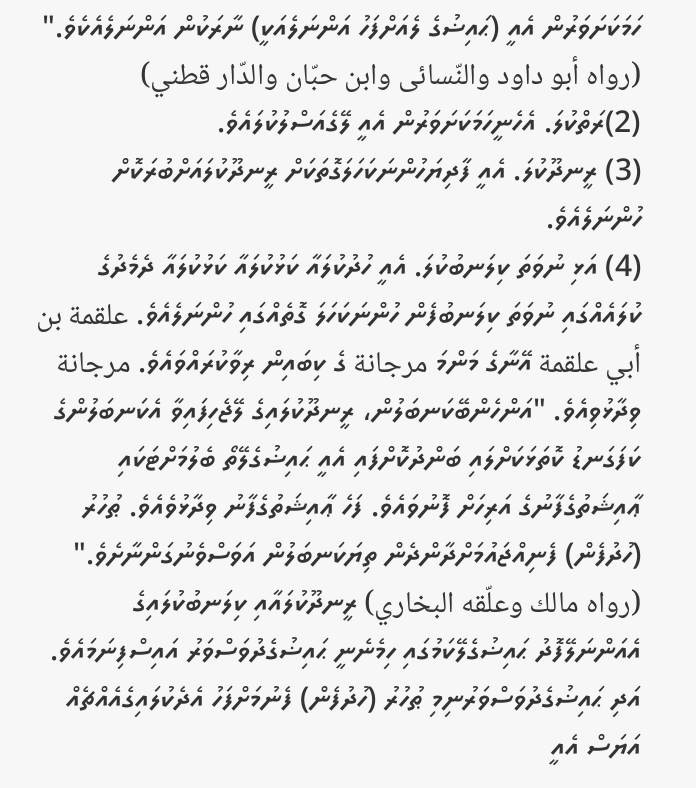ހަމަކަށަވަރުން އެއީ (ޙައިޟުގެ ލެއަށްފަހު އަންނަލެއަކީ) ނާރަކުން އަންނަލެއެކެވެ." (رواه أبو داود والنّسائى وابن حبّان والدّار قطني)
(2)ރަތްކުލަ. އެހެނީހަމަކަށަވަރުން އެއީ ލޭގެއަސްލުކުލައެވެ.
(3) ރީނދޫކުލަ. އެއީ ފާދިޔަހުންނަކަހަލަގޮތަކަށް ރީނދޫކުލައަށްބުރަކޮށް ހުންނަލެއެވެ.
(4) އަޅި ނުވަތަ ކިލަނބުކުލަ. އެއީ ހުދުކުލައާ ކަޅުކުލައާ ކަޅުކުލައާ ދެމެދުގެ ކުލައެއްގައި ނުވަތަ ކިލަނބުފެން ހުންނަކަހަލަ ގޮތެއްގައި ހުންނަލެއެވެ. علقمة بن أبي علقمة އޭނާގެ މަންމަ مرجانة ގެ ކިބައިން ރިވާކުރައްވައެވެ. مرجانة ވިދާޅުވިއެވެ. "އަންހެންބޭކަނބަލުން، ރީނދޫކުލައިގެ ލޭޖެހިފައިވާ އެކަނބަލުންގެ ކަފަގަނޑު ކޮތަޅަކަށްލައި ބަންދުކޮށްފައި އެއީ ޙައިޟުގެލޭތޯ ބެލުމަށްޓަކައި ޢާއިޝަތުގެފާނުގެ އަރިހަށް ފޮނުވައެވެ. ފަހެ ޢާއިޝަތުގެފާނު ވިދާޅުވެއެވެ. ޠުހުރު (ހުދުފެން) ފެނިއްޖައުމަށްދާންދެން ތިޔަކަނބަލުން އަވަސްވެނުގަންނާށެވެ." (رواه مالك وعلّقه البخاري) ރީނދޫކުލައާއި ކިލަނބުކުލައިގެ އެއަންނަލޭފޮދު ޙައިޟުގެލޭކަމުގައި ހިމެނެނީ ޙައިޟުގެދުވަސްވަރު އައިސްފިނަމައެވެ. އަދި ޙައިޟުގެދުވަސްވަރުނިމި ޠުހުރު (ހުދުފެން) ފެނުމަށްފަހު އެދެކުލައިގެއެއްޗެއް އަޔަސް އެއީ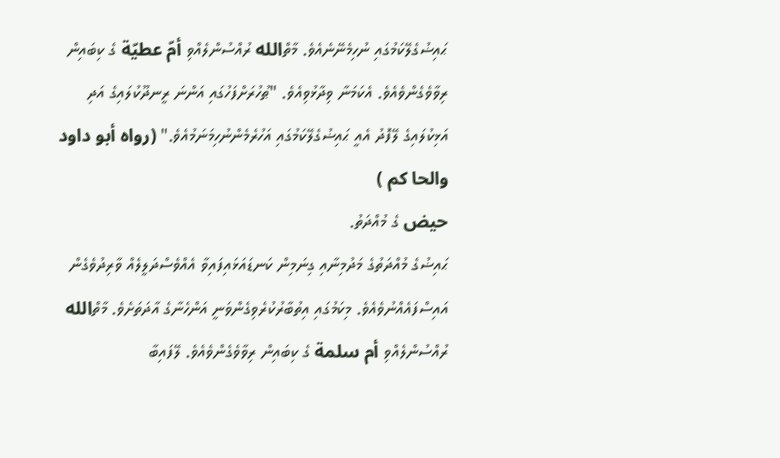ޙައިޟުގެލޭކަމުގައި ނުހިމެނޭނެއެވެ. މާތްالله ރުއްސުންލެއްވި أمّ عطيّة ގެ ކިބައިން ރިވާވެގެންވެއެވެ. އެކަމަނާ ވިދާޅުވިއެވެ. "ޠުހުރަށްފަހުގައި އަންނަ ރީނދޫކުލައިގެ އަދި އަޅިކުލައިގެ ލޭފޮދު އެއީ ޙައިޟުގެލޭކަމުގައި އަހުރެމެންނުހިމަނަމުއެވެ." (رواه أبو داود والحا كم )
حيض ގެ މުއްދަތު.
ޙައިޟުގެ މުއްދަތުގެ މަދުމިނާއި ގިނަމިން ކަނޑައަޅައިފައިވާ އެއްވެސްދަލީލެއް ވާރިދުވެގެން އައިސްފައެއްނުވެއެވެ. މިކަމުގައި އިތުބާރުކުރެވިގެންވަނީ އަންހެނާގެ އާދަތަށެވެ. މާތްالله ރުއްސުންލެއްވި أم سلمة ގެ ކިބައިން ރިވާވެގެންވެއެވެ. ލޭފައިބާ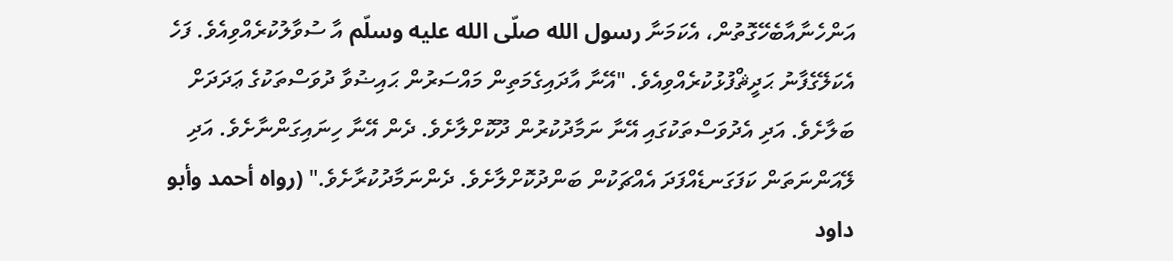އަންހެނާއާބެހޭގޮތުން، އެކަމަނާ رسول الله صلّى الله عليه وسلّم އާ ސުވާލުކުރެއްވިއެވެ. ފަހެ އެކަލޭގެފާނު ޙަދީޘްފުޅުކުރެއްވިއެވެ. "އޭނާ އާދައިގެމަތިން މައްސަރުން ޙައިޟުވާ ދުވަސްތަކުގެ ޢަދަދަށް ބަލާށެވެ. އަދި އެދުވަސްތަކުގައި އޭނާ ނަމާދުކުރުން ދޫކޮށްލާށެވެ. ދެން އޭނާ ހިނައިގަންނާށެވެ. އަދި ލޭއަންނަތަން ކަފަގަނޑެއްފަދަ އެއްޗަކުން ބަންދުކޮށްލާށެވެ. ދެންނަމާދުކުރާށެވެ." (رواه أحمد وأبو داود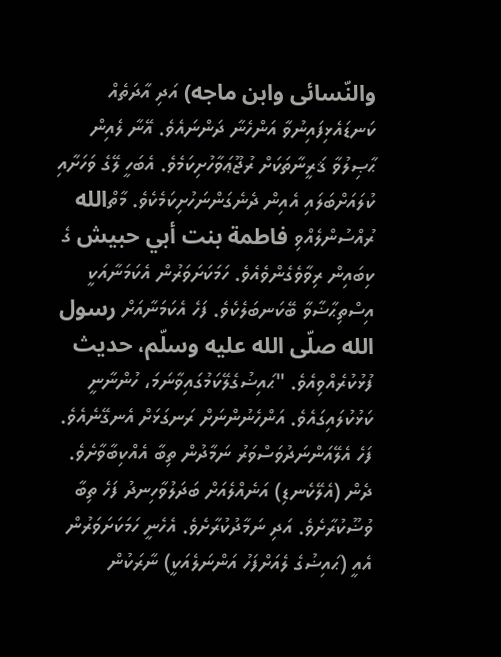والنّسائى وابن ماجه) އަދި އާދަތެއް ކަނޑައެޅިފައިނުވާ އަންހެނާ ދަންނައެވެ. އޭނާ ލެއިން ޙާޞިލުވާ ޤަރީނާތަކަށް ރުޖޫޢަވާހުށިކަމެވެ. އެބަހީ ލޭގެ ވަހަށާއި ކުލައަށްބަލައި އެއިން ދެނެގަންނަހުށިކަމެކެވެ. މާތްالله ރުއްސުންލެއްވި فاطمة بنت أبي حبيش ގެ ކިބައިން ރިވާވެގެންވެއެވެ. ހަމަކަށަވަރުން އެކަމަނާއަކީ އިސްތިޙާޟާވާ ބޭކަނބަލެކެވެ. ފަހެ އެކަމަނާއަށް رسول الله صلّى الله عليه وسلّم، حديث ފުޅުކުރެއްވިއެވެ. "ޙައިޟުގެލޭކަމުގައިވާނަމަ، ހުންނާނީ ކަޅުކުލައިގައެވެ. އަންހެނުންނަށް ރަނގަޅަށް އެނގޭނެއެވެ. ފަހެ އެލޭއަންނަދުވަސްވަރު ނަމާދުން ތިބާ އެއްކިބާވާށެވެ. ދެން (އެލޭކެނޑި) އަނެއްލެއަށް ބަދަލުވާހިނދު ފަހެ ތިބާ ވުޟޫކުރާށެވެ. އަދި ނަމާދުކުރާށެވެ. އެހެނީ ހަމަކަށަވަރުން އެއީ (ޙައިޟުގެ ލެއަށްފަހު އަންނަލެއަކީ) ނާރަކުން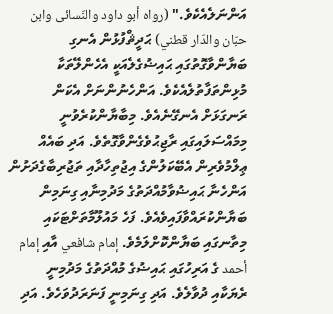އަންނަލެއެކެވެ." (رواه أبو داود والنّسائى وابن حبّان والدّار قطني) ޙަދީޘްފުޅުން އެނގި ބަޔާންވާގޮތުގައި ޙައިޟުގެލެއަކީ އެހެންލޭތަކާ މުޅިންތަފާތުލެއެކެވެ. އަންހެނުންނަށް އެކަން ރަނގަޅަށް އެނގޭނެއެވެ. މިބާޔާންކުރެވުނީ މިމައްސަލައިގައި ރާޖިޙުވެގެންވާގޮތެވެ. އަދި ބައެއް ޢިލްމުވެރިން އެބޭކަލުންގެ އިޖުތިހާދާއި ތަޖުރިބާގެދަށުން އަންހެނާ ޙައިޟުވާމުއްދަތުގެ މަދުމިނާއި ގިނަމިން ބަޔާންކުރައްވާފައިވެއެވެ. ފަހެ މައުލޫމާތަށްޓަކައި މިތާނގައި ބަޔާންކޮށްލަމެވެ. إمام شافعي އާއި إمام أحمد ގެ އަރިހުގައި ޙައިޟުގެ މުއްދަތުގެ މަދުމިނީ ރެޔަކާއި ދުވާލެވެ. އަދި ގިނަމިނީ ފަނަރަދުވަހެވެ. އަދި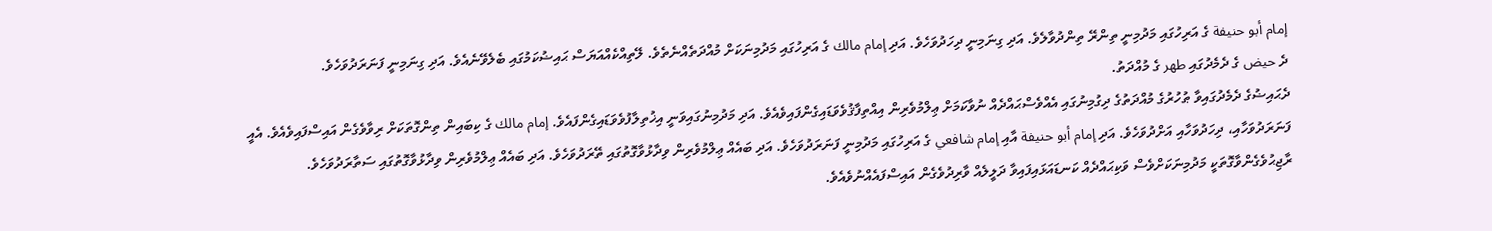إمام أبو حنيفة ގެ އަރިހުގައި މަދުމިނީ ތިންރޭ ތިންދުވާލެވެ. އަދި ގިނަމިނީ ދިހަދުވަހެވެ. އަދި إمام مالك ގެ އަރިހުގައި މަދުމިނަކަށް މުއްދަތެއްނެތެވެ. ލޭތިއްކެއްއަޔަސް ޙައިޟުކަމުގައި ބެލެވޭނެއެވެ. އަދި ގިނަމިނީ ފަނަރަދުވަހެވެ.
ދެ حيض ގެ ދެމެދުގައި طهر ގެ މުއްދަތު.
ދެޙައިޟުގެ ދެމެދުގައިވާ ޠުހުރުގެ މުއްދަތުގެ ދިގުމިނުގައި އެއްވެސްޙައްދެއް ނުވާކަމަށް ޢިލްމުވެރިން އިއްތިފާޤުވެވަޑައިގެންފައިވެއެވެ. އަދި މަދުމިނުގައިވަނީ އިޚުތިލާފުވެވަޑައިގެންފައެވެ. إمام مالك ގެ ކިބައިން ތިންގޮތަކަށް ރިވާވެގެން އައިސްފައިވެއެވެ. އެއީ ފަނަރަދުވަހާއި، ދިހަދުވަހާއި އަށްދުވަހެވެ. އަދި إمام أبو حنيفة އާއި إمام شافعي ގެ އަރިހުގައި މަދުމިނީ ފަނަރަދުވަހެވެ. އަދި ބައެއް ޢިލްމުވެރިން ވިދާޅުވާގޮތުގައި ތޭރަދުވަހެވެ. އަދި ބައެއް ޢިލްމުވެރިން ވިދާޅުވާގޮތުގައި ސަތާރަދުވަހެވެ. ރާޖިޙުވެގެންވާގޮތަކީ މަދުމިނަކަށްވެސް ވަކިޙައްދެއް ކަނޑައަޅައިފައިވާ ދަލީލެއް ވާރިދުވެގެން އައިސްފައެއްނުވެއެވެ.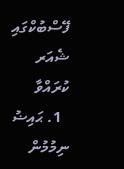ފޭސްބުކްގައި ޝެއަރ ކުރައްވާ
  1. ޙައިޟު ނިމުމުން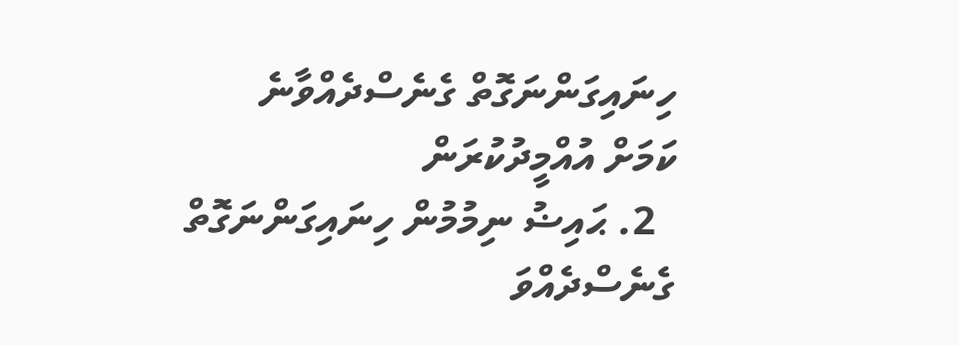ހިނައިގަންނަގޮތް ގެނެސްދެއްވާނެ ކަމަށް އުއްމީދުކުރަން
  2. ޙައިޟު ނިމުމުން ހިނައިގަންނަގޮތް ގެނެސްދެއްވަ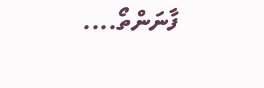ފާނަންތޯ....